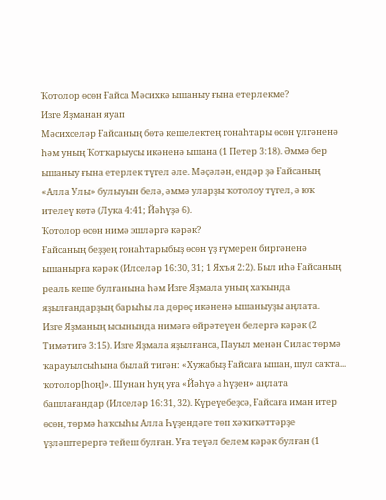Ҡотолор өсөн Ғайса Мәсихкә ышаныу ғына етерлекме?
Изге Яҙманан яуап
Мәсихселәр Ғайсаның бөтә кешелектең гонаһтары өсөн үлгәненә һәм уның Ҡотҡарыусы икәненә ышана (1 Петер 3:18). Әммә бер ышаныу ғына етерлек түгел әле. Мәҫәлән, ендәр ҙә Ғайсаның «Алла Улы» булыуын белә, әммә уларҙы ҡотолоу түгел, ә юҡ ителеү көтә (Лука 4:41; Йәһүҙә 6).
Ҡотолор өсөн нимә эшләргә кәрәк?
Ғайсаның беҙҙең гонаһтарыбыҙ өсөн үҙ ғүмерен биргәненә ышанырға кәрәк (Илселәр 16:30, 31; 1 Яхъя 2:2). Был иһә Ғайсаның реаль кеше булғанына һәм Изге Яҙмала уның хаҡында яҙылғандарҙың барыһы ла дөрөҫ икәненә ышаныуҙы аңлата.
Изге Яҙманың ысынында нимәгә өйрәтеүен белергә кәрәк (2 Тимәтигә 3:15). Изге Яҙмала яҙылғанса, Пауыл менән Силас төрмә ҡарауылсыһына былай тигән: «Хужабыҙ Ғайсаға ышан, шул саҡта... ҡотолор[һоң]». Шунан һуң уға «Йәһүә a һүҙен» аңлата башлағандар (Илселәр 16:31, 32). Күреүебеҙсә, Ғайсаға иман итер өсөн, төрмә һаҡсыһы Алла Һүҙендәге төп хәҡиҡәттәрҙе үҙләштерергә тейеш булған. Уға теүәл белем кәрәк булған (1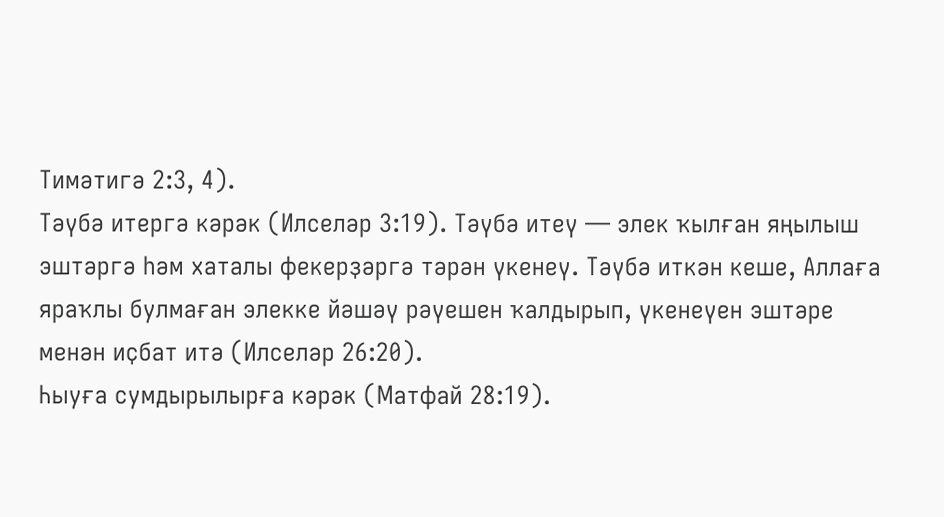Тимәтигә 2:3, 4).
Тәүбә итергә кәрәк (Илселәр 3:19). Тәүбә итеү — элек ҡылған яңылыш эштәргә һәм хаталы фекерҙәргә тәрән үкенеү. Тәүбә иткән кеше, Аллаға яраҡлы булмаған элекке йәшәү рәүешен ҡалдырып, үкенеүен эштәре менән иҫбат итә (Илселәр 26:20).
Һыуға сумдырылырға кәрәк (Матфай 28:19).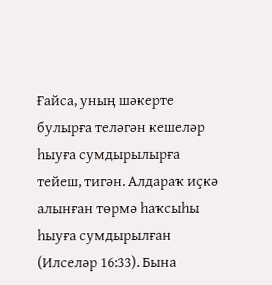Ғайса, уның шәкерте булырға теләгән кешеләр һыуға сумдырылырға тейеш, тигән. Алдараҡ иҫкә алынған төрмә һаҡсыһы һыуға сумдырылған (Илселәр 16:33). Бына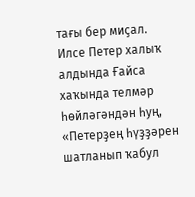тағы бер миҫал. Илсе Петер халыҡ алдында Ғайса хаҡында телмәр һөйләгәндән һуң, «Петерҙең һүҙҙәрен шатланып ҡабул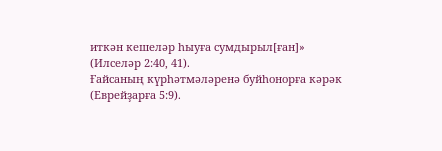иткән кешеләр һыуға сумдырыл[ған]» (Илселәр 2:40, 41).
Ғайсаның күрһәтмәләренә буйһонорға кәрәк (Еврейҙарға 5:9).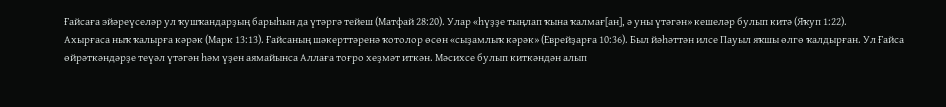Ғайсаға эйәреүселәр ул ҡушҡандарҙың барыһын да үтәргә тейеш (Матфай 28:20). Улар «һүҙҙе тыңлап ҡына ҡалмағ[ан], ә уны үтәгән» кешеләр булып китә (Яҡуп 1:22).
Ахырғаса ныҡ ҡалырға кәрәк (Марк 13:13). Ғайсаның шәкерттәренә ҡотолор өсөн «сыҙамлыҡ кәрәк» (Еврейҙарға 10:36). Был йәһәттән илсе Пауыл яҡшы өлгө ҡалдырған. Ул Ғайса өйрәткәндәрҙе теүәл үтәгән һәм үҙен аямайынса Аллаға тоғро хеҙмәт иткән. Мәсихсе булып киткәндән алып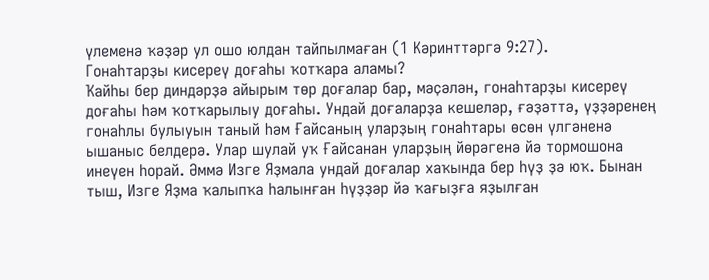үлеменә ҡәҙәр ул ошо юлдан тайпылмаған (1 Кәринттәргә 9:27).
Гонаһтарҙы кисереү доғаһы ҡотҡара аламы?
Ҡайһы бер диндәрҙә айырым төр доғалар бар, мәҫәлән, гонаһтарҙы кисереү доғаһы һәм ҡотҡарылыу доғаһы. Ундай доғаларҙа кешеләр, ғәҙәттә, үҙҙәренең гонаһлы булыуын таный һәм Ғайсаның уларҙың гонаһтары өсөн үлгәненә ышаныс белдерә. Улар шулай уҡ Ғайсанан уларҙың йөрәгенә йә тормошона инеүен һорай. Әммә Изге Яҙмала ундай доғалар хаҡында бер һүҙ ҙә юҡ. Бынан тыш, Изге Яҙма ҡалыпҡа һалынған һүҙҙәр йә ҡағыҙға яҙылған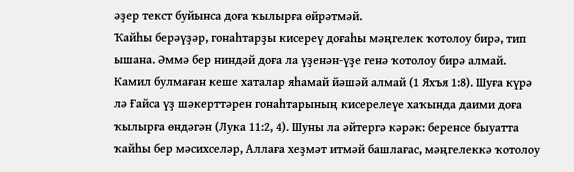әҙер текст буйынса доға ҡылырға өйрәтмәй.
Ҡайһы берәүҙәр, гонаһтарҙы кисереү доғаһы мәңгелек ҡотолоу бирә, тип ышана. Әммә бер ниндәй доға ла үҙенән-үҙе генә ҡотолоу бирә алмай. Камил булмаған кеше хаталар яһамай йәшәй алмай (1 Яхъя 1:8). Шуға күрә лә Ғайса үҙ шәкерттәрен гонаһтарының кисерелеүе хаҡында даими доға ҡылырға өндәгән (Лука 11:2, 4). Шуны ла әйтергә кәрәк: беренсе быуатта ҡайһы бер мәсихселәр, Аллаға хеҙмәт итмәй башлағас, мәңгелеккә ҡотолоу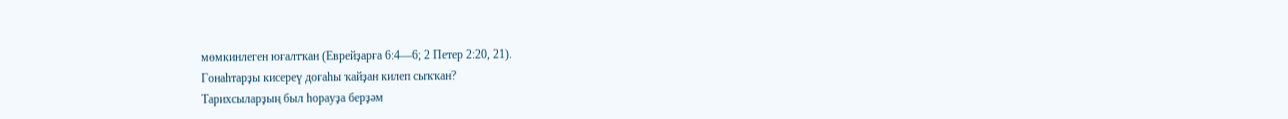мөмкинлеген юғалтҡан (Еврейҙарға 6:4—6; 2 Петер 2:20, 21).
Гонаһтарҙы кисереү доғаһы ҡайҙан килеп сыҡҡан?
Тарихсыларҙың был һорауҙа берҙәм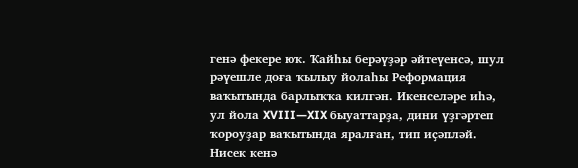генә фекере юҡ. Ҡайһы берәүҙәр әйтеүенсә, шул рәүешле доға ҡылыу йолаһы Реформация ваҡытында барлыҡҡа килгән. Икенселәре иһә, ул йола XVIII—XIX быуаттарҙа, дини үҙгәртеп ҡороуҙар ваҡытында яралған, тип иҫәпләй. Нисек кенә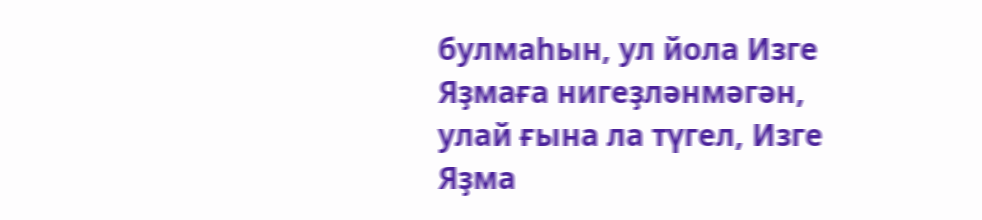булмаһын, ул йола Изге Яҙмаға нигеҙләнмәгән, улай ғына ла түгел, Изге Яҙма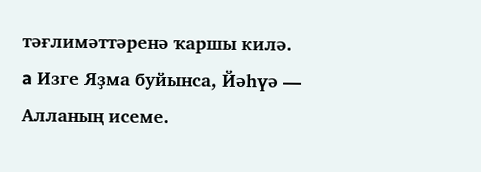тәғлимәттәренә ҡаршы килә.
a Изге Яҙма буйынса, Йәһүә — Алланың исеме.